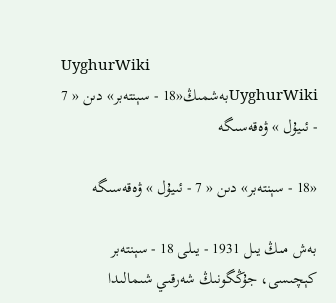UyghurWiki
UyghurWikiبەشمىڭ«18 - سېنتەبر» دىن « 7 - ئىيۇل » ۋەقەسىگە

«18 - سېنتەبر» دىن « 7 - ئىيۇل » ۋەقەسىگە

بەش مىڭ يىل 1931 - يىلى 18 - سېنتەبر كېچىسى، جۇڭگونىڭ شەرقىي شىمالىدا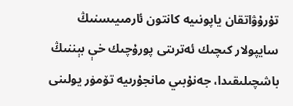تۇرۇۋاتقان ياپونىيە كانتون ئارمىيىسنىڭ سايپولار كىچىك ئەترىتى پورۇچىك خې بېننىڭ باشچىلىقىدا، جەنۇبىي مانجۇرىيە تۆمۈر يولىنى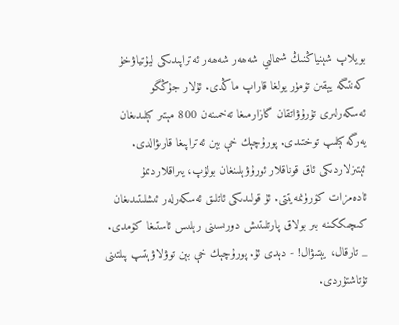بويلاپ شېنياڭنىڭ شىمالىي شەھەر شەھەر ئەتراپىدىكى ليۇتياۋخۇ كەنتىگە يېقىن تۆمۈر يولغا قاراپ ماڭدى. ئۇلار جۇڭگو ئەسكەرلىرى تۇرۇۋاتقان گازارمىغا تەخمىنەن 800 مېتىر كېلىدىغان يەرگە كېلىپ توختىدى. پورۇچېك خې بېن ئەتراپىغا قارىۋالدى. ئېتىزلاردىكى ئاق قوناقلار ئورۇۋېلىنغان بولۇپ، يىراقلاردىمۇ ئادەمزات كۆرۈنمەيتتى. ئۇ قولىدىكى ئاتلىق ئەسكەرلەر ئىشلىتىدىغان كىچىككىنە بىر بولاق پارتلىتىش دورىسىنى رېلىس ئاستىغا كۆمدى. _ تارقال، يېتىۋال! - دېدى ئۇ. پورۇچېك خې بېن توۋلاۋېتىپ پىلتىنى تۇتاشتۇردى.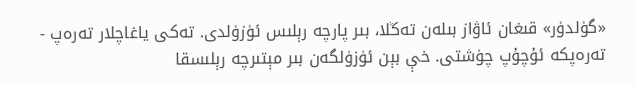«گۈلدۈر» قىغان ئاۋاز بىلەن تەڭلا، بىر پارچە رېلىس ئۈزۈلدى. تەكى ياغاچلار تەرەپ - تەرەپكە ئۇچۇپ چۈشتى. خې بېن ئۈزۈلگەن بىر مېتىرچە رېلىسقا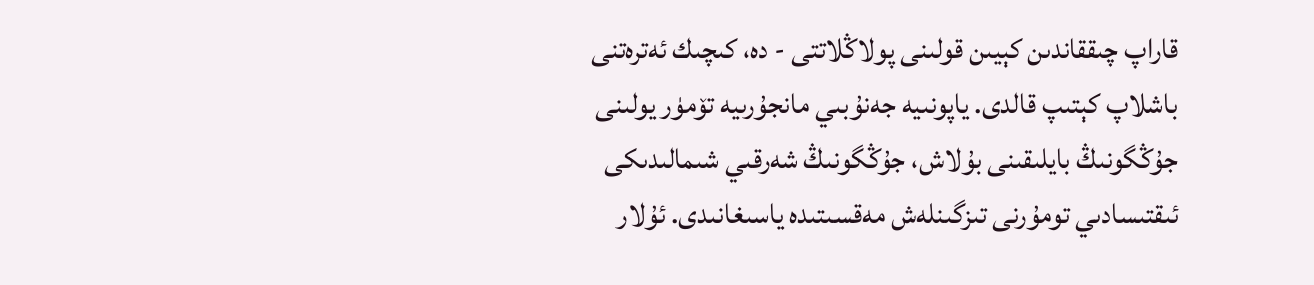قاراپ چىققاندىن كېيىن قولىنى پولاڭلاتتى - دە، كىچىك ئەترەتنى باشلاپ كېتىپ قالدى. ياپونىيە جەنۇبىي مانجۇرىيە تۆمۈر يولىنى جۇڭگونىڭ بايلىقىنى بۇلاش، جۇڭگونىڭ شەرقىي شىمالىدىكى ئىقتىسادىي تومۇرنى تىزگىنلەش مەقسىتىدە ياسىغانىدى. ئۇلار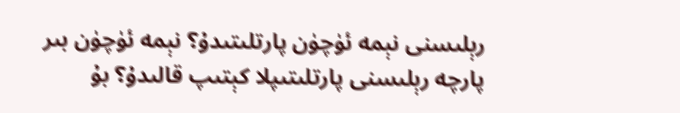رېلىسنى نېمە ئۈچۈن پارتلىتىدۇ؟ نېمە ئۈچۈن بىر پارچە رېلىسنى پارتلىتىپلا كېتىپ قالىدۇ؟ بۇ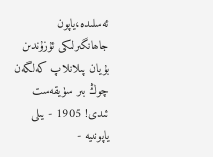ئەسلىدە،ياپون جاھانگىرلىكى ئۇزۇندىن بۇيان پىلانلاپ كەلگەن چوڭ بىر سۈيقەست ئىدى! 1905 - يىلى ياپونىيە -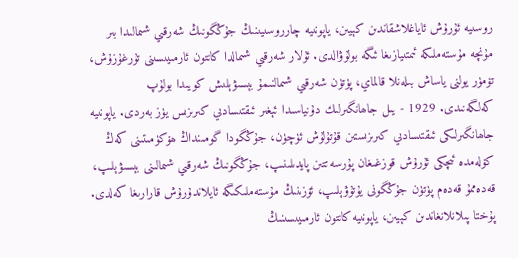روسىيە ئۇرۇش ئاياغلاشقاندىن كېيىن، ياپونىيە چارروسىيىنىڭ جۇڭگونىڭ شەرقىي شىمالىدا بىر مۇنچە مۇستەملىكە ئىمتىيازىغا ئىگە بولۇۋالدى. ئۇلار شەرقىي شىمالدا كانتون ئارمىيىسىنى تۇرغۇزۇش، تۆمۈر يولنى ياساش بىلەنلا قالماي، پۈتۈن شەرقىي شىمالنىمۇ بېسىۋېلىش كويىدا بولۇپ كەلگەنىدى. 1929 - يىل جاھانگىرلىك دۇنياسىدا ئېغىر ئىقتىسادىي كىرىزىس يۈز بەردى. ياپونىيە جاھانگىرلىكى ئىقتىسادىي كىرىزىستىن قۇتۇلۇش ئۈچۈن، جۇڭگودا گومىنداڭ ھۆكۈمىتىنى كەڭ كۆلەمدە ئىچكى ئۇرۇش قوزغىغان پۇرسەتتىن پايدىلىنىپ، جۇڭگونىڭ شەرقىي شىمالىنى بېسىۋېلىپ، قەدەممۇ قەدەم پۈتۈن جۇڭگونى يۇتۇۋېلىپ، ئۆزىنىڭ مۇستەملىكىگە ئايلاندۇرۇش قارارىغا كەلدى. پۇختا پىلانلانغاندىن كېيىن، ياپونىيە كانتون ئارمىيىسىنىڭ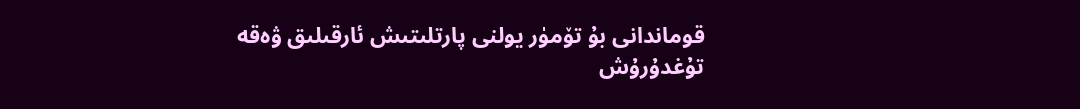قوماندانى بۇ تۆمۈر يولنى پارتلىتىش ئارقىلىق ۋەقە تۇغدۇرۇش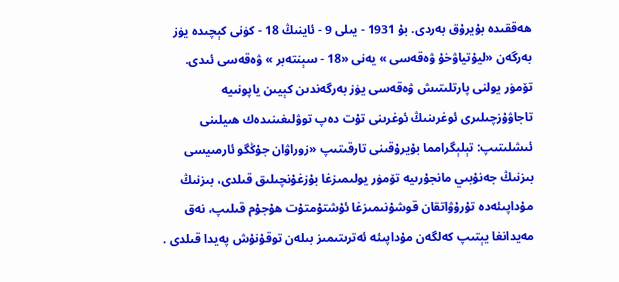ھەققىدە بۇيرۇق بەردى. بۇ 1931 - يىلى 9 - ئاينىڭ 18 - كۈنى كېچىدە يۈز بەرگەن «ليۇتياۋخۇ ۋەقەسى » يەنى «18 - سېنتەبر » ۋەقەسى ئىدى. تۆمۈر يولنى پارتلىتىش ۋەقەسى يۈز بەرگەندىن كېيىن ياپونىيە تاجاۋۇزچىلىرى ئوغرىنىڭ ئوغرىنى تۇت دەپ توۋلىغىنىدەك ھىيلىنى ئىشلىتىپ: تېلېگرامما بۇيرۇقىنى تارقىتىپ «زوراۋان جۇڭگو ئارمىيسى بىزنىڭ جەنۇبىي مانجۇرىيە تۆمۈر يولىمىزغا بۇزغۇنچىلىق قىلدى، بىزنىڭ مۇداپىئەدە تۇرۇۋاتقان قوشۇنىمىزغا ئۇشتۇمتۇت ھۇجۇم قىلىپ، نەق مەيدانغا يېتىپ كەلگەن مۇداپىئە ئەترىتىمىز بىلەن توقۇنۇش پەيدا قىلدى .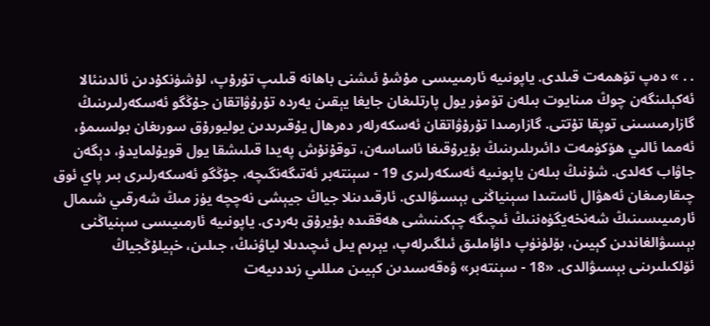. . » دەپ تۆھمەت قىلدى. ياپونىيە ئارمىيىسى مۇشۇ ئىشنى باھانە قىلىپ تۇرۇپ، لۇشۈنكۇدىن ئالدىنئالا ئەكېلىنگەن چوڭ مىنايوت بىلەن تۆمۈر يول پارتلىغان جايغا يېقىن يەردە تۇرۇۋاتقان جۇڭگو ئەسكەرلىرىنىڭ گازارمىسىنى توپقا تۇتتى. گازارمىدا تۇرۇۋاتقان ئەسكەرلەر دەرھال يۇقىرىدىن يوليورۇق سورىغان بولسىمۇ، ئەمما ئالىي ھۆكۈمەت دائىرىلىرىنىڭ بۇيرۇقىغا ئاساسەن، توقۇنۇش پەيدا قىلىشقا يول قويۇلمايدۇ، دېگەن جاۋاب كەلدى. شۇنىڭ بىلەن ياپونىيە ئەسكەرلىرى 19 - سېنتەبر ئەتىگەنگىچە، جۇڭگو ئەسكەرلىرى بىر پاي ئوق چىقارمىغان ئەھۋال ئاستىدا سېنياڭنى بېسىۋالدى. ئارقىدىنلا جياڭ جيېشى نەچچە يۈز مىڭ شەرقىي شىمال ئارمىيىسىنىڭ شەنخەيگۈەننىڭ ئىچىگە چېكىنىشى ھەققىدە بۇيرۇق بەردى. ياپونىيە ئارمىيىسى سېنياڭنى بېسىۋالغاندىن كېيىن، بۆلۈنۈپ داۋاملىق ئىلگىرلەپ، يېرىم يىل ئىچىدىلا لياۋنىڭ، جىلىن، خېيلۇڭجياڭ ئۆلكىلىرىنى بېسىۋالدى. «18 - سېنتەبر» ۋەقەسىدىن كېيىن مىللىي زىددىيەت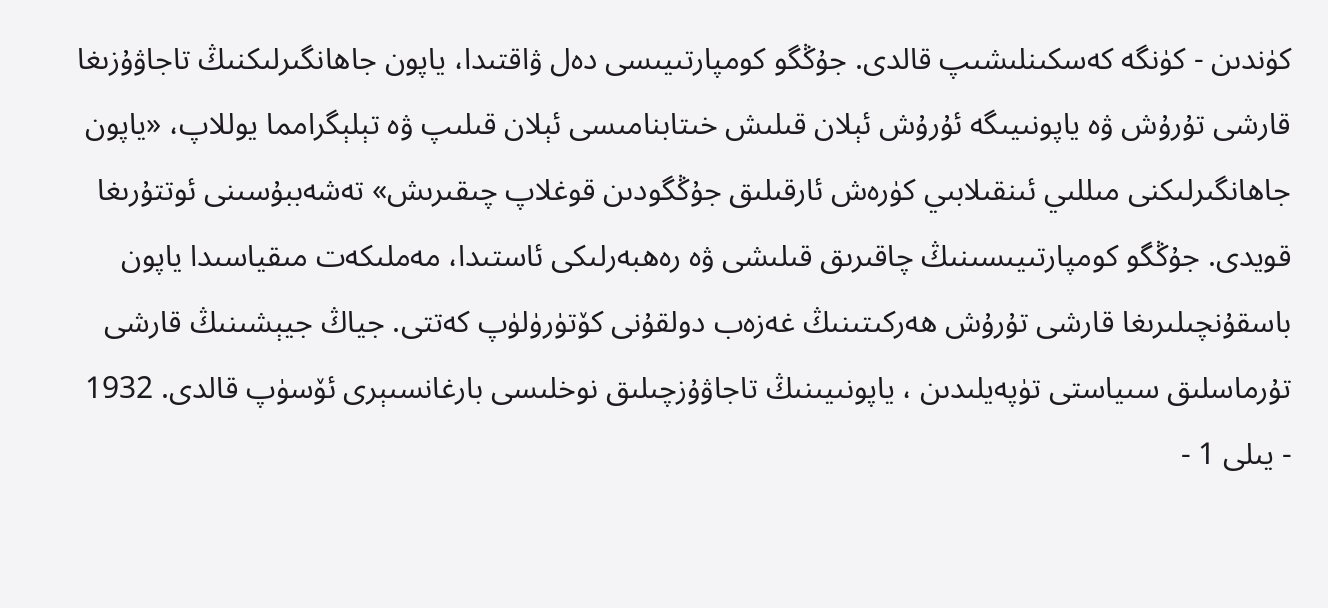كۈندىن - كۈنگە كەسكىنلىشىپ قالدى. جۇڭگو كومپارتىيىسى دەل ۋاقتىدا، ياپون جاھانگىرلىكنىڭ تاجاۋۇزىغا قارشى تۇرۇش ۋە ياپونىيىگە ئۇرۇش ئېلان قىلىش خىتابنامىسى ئېلان قىلىپ ۋە تېلېگرامما يوللاپ، «ياپون جاھانگىرلىكنى مىللىي ئىنقىلابىي كۈرەش ئارقىلىق جۇڭگودىن قوغلاپ چىقىرىش» تەشەببۇسىنى ئوتتۇرىغا قويدى. جۇڭگو كومپارتىيىسىنىڭ چاقىرىق قىلىشى ۋە رەھبەرلىكى ئاستىدا، مەملىكەت مىقياسىدا ياپون باسقۇنچىلىرىغا قارشى تۇرۇش ھەركىتىنىڭ غەزەب دولقۇنى كۆتۈرۈلۈپ كەتتى. جياڭ جيېشىنىڭ قارشى تۇرماسلىق سىياستى تۈپەيلىدىن ، ياپونىيىنىڭ تاجاۋۇزچىلىق نوخلىسى بارغانسىېرى ئۆسۈپ قالدى. 1932 - يىلى 1 -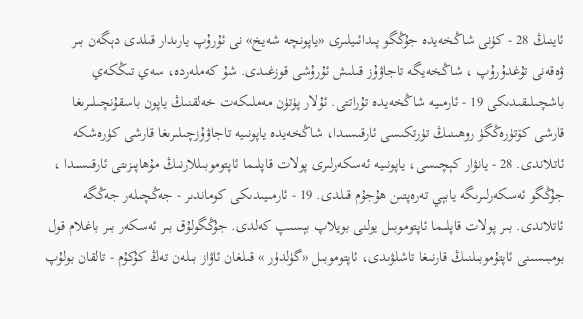ئاينىڭ 28 - كۈنى شاڭخەيدە جۇڭگو پىدائىيلىرى «ياپونچە شەيخ» نى ئۇرۇپ يارىدار قىلدى دېگەن بىر ۋەقەنى تۇغدۇرۇپ ، شاڭخەيگە تاجاۋۇز قىلىش ئۇرۇشى قوزغىدى. شۇ كەملەردە، سەي تىڭكەي باشچىلىقىدىكى 19 - ئارمىيە شاڭخەيدە تۇراتتى. ئۇلار پۈتۈن مەملىكەت خەلقنىڭ ياپون باسقۇنچىلىرىغا قارشى كۆتۈرەڭگۈ روھىنىڭ تۈرتكىسى ئارقىسىدا، شاڭخەيدە ياپونىيە تاجاۋۇزچىلىرىغا قارشى كۈرەشكە ئاتلاندى. 28 - يانۋار كېچىسى، ياپونىيە ئەسكەرلىرى پولات قاپلىما ئاپتوموبىللارنىڭ مۇھاپىزىتى ئارقىسىدا ، جۇڭگو ئەسكەرلىرىگە يابېي تەرەپتىن ھۇجۇم قىلدى. 19 - ئارمىيىدىكى كوماندىر - جەڭچىلەر جەڭگە ئاتلاندى. بىر پولات قاپلىما ئاپتوموبىل يولنى بويلاپ بېسىپ كەلدى. جۇڭگولۇق بىر ئەسكەر بىر باغلام قول بومبىسىنى ئاپتۇموبىلنىڭ قارنىغا تاشلۋىدى، ئاپتوموبىل «گۈلدۈر » قىلغان ئاۋاز بىلەن تەڭ كۇكۇم - تالقان بولۇپ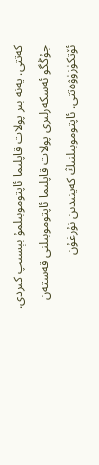كەتتى. يەنە بىر پولات قاپلىما ئاپتوموبىلمۇ بېسىپ كىردى. جۇڭگو ئەسكەرلىرى پولات قاپلىما ئاپتوموبىلنى قەستەن ئۆتكۈزۈۋەتتى. ئاپتوموبىلنىڭ كەينىدىن نۇرغۇن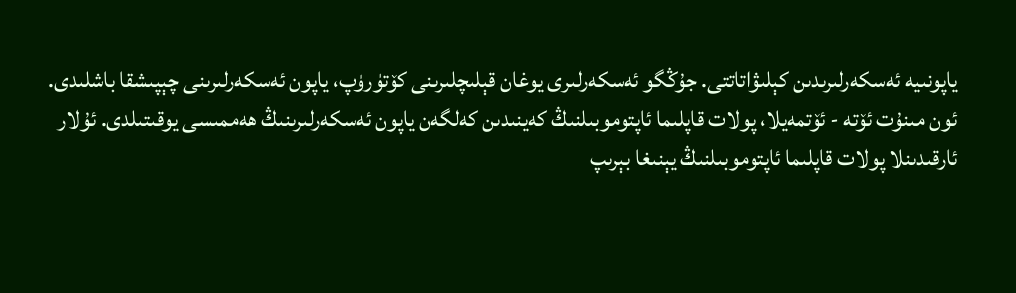ياپونىيە ئەسكەرلىرىدىن كېلىۋاتاتتى. جۇڭگو ئەسكەرلىرى يوغان قېلىچلىرىنى كۆتۈرۈپ، ياپون ئەسكەرلىرىنى چېپىشقا باشلىدى. ئون مىنۇت ئۆتە - ئۆتمەيلا، پولات قاپلىما ئاپتوموبىلنىڭ كەينىدىن كەلگەن ياپون ئەسكەرلىرىنىڭ ھەممىسى يوقىتىلدى. ئۇلار ئارقىدىنلا پولات قاپلىما ئاپتوموبىلنىڭ يېنىغا بېرىپ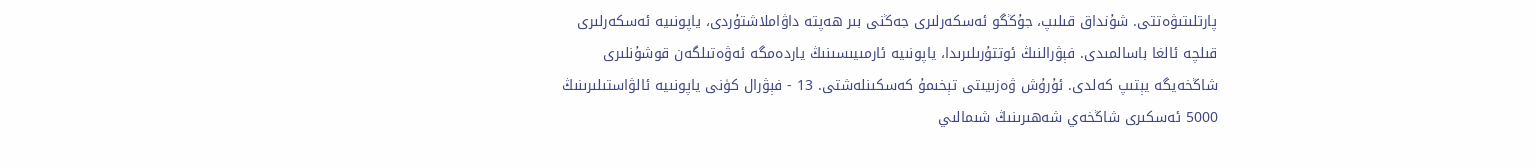پارتلىتىۋەتتى. شۇنداق قىلىپ، جۇڭگو ئەسكەرلىرى جەڭنى بىر ھەپتە داۋاملاشتۇردى، ياپونىيە ئەسكەرلىرى قىلچە ئالغا باسالمىدى. فېۋرالنىڭ ئوتتۇرىلىرىدا، ياپونىيە ئارمىيىسىنىڭ ياردەمگە ئەۋەتىلگەن قوشۇنلىرى شاڭخەيگە يېتىپ كەلدى. ئۇرۇش ۋەزىيىتى تېخىمۇ كەسكىنلەشتى. 13 - فېۋرال كۈنى ياپونىيە ئالۋاستىلىرىنىڭ 5000 ئەسكىرى شاڭخەي شەھىرىنىڭ شىمالىي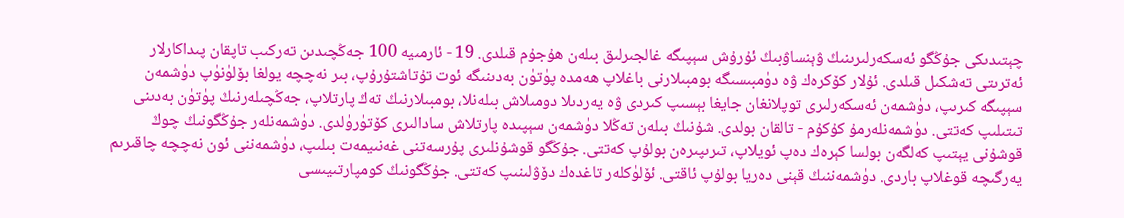چېتىدىكى جۇڭگو ئەسكەرلىرىنىڭ ۋېنساۋبىڭ ئۇرۇش سېپىگە غالجىرلىق بىلەن ھۇجۇم قىلدى. 19 - ئارمىيە 100 جەڭچىدىن تەركىب تاپقان پىداكارلار ئەترىتى تەشكىل قىلدى. ئۇلار كۆكرەك ۋە دۈمبىسىگە بومبىلارنى باغلاپ ھەمدە پۈتۈن بەدىنىگە ئوت تۇتاشتۇرۇپ، بىر نەچچە يولغا بۆلۈنۈپ دۈشمەن سېپىگە كىرىپ، دۈشمەن ئەسكەرلىرى توپلانغان جايغا بېسىپ كىردى ۋە يەردىلا دومىلاش بىلەنلا، بومبىلارنىڭ تەڭ پارتلاپ، جەڭچىلەرنىڭ پۈتۈن بەدىنى تىتىلىپ كەتتى. دۈشمەنلەرمۇ كۇكۇم - تالقان بولدى. شۇنىڭ بىلەن تەڭلا دۈشمەن سېپىدە پارتلاش سادالىرى كۆتۈرۈلدى. دۈشمەنلەر جۇڭگونىڭ چوڭ قوشۇنى يېتىپ كەلگەن بولسا كېرەك دەپ ئويلاپ، تىرىپىرەن بولۇپ كەتتى. جۇڭگو قوشۇنلىرى پۇرسەتنى غەنىيمەت بىلىپ، دۈشمەننى ئون نەچچە چاقىرىم يەرگىچە قوغلاپ باردى. دۈشمەننىڭ قېنى دەريا بولۇپ ئاقتى. ئۆلۈكلەر تاغدەك دۆۋلىنىپ كەتتى. جۇڭگونىڭ كومپارتىيىسى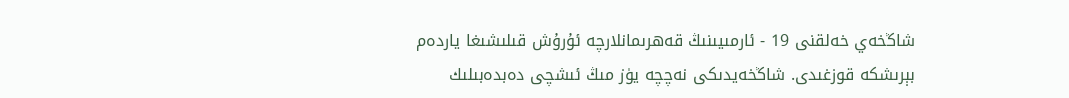شاڭخەي خەلقنى 19 - ئارمىيىنىڭ قەھرىمانلارچە ئۇرۇش قىلىشىغا ياردەم بېرىشكە قوزغىدى. شاڭخەيدىكى نەچچە يۈز مىڭ ئىشچى دەبدەبىلىك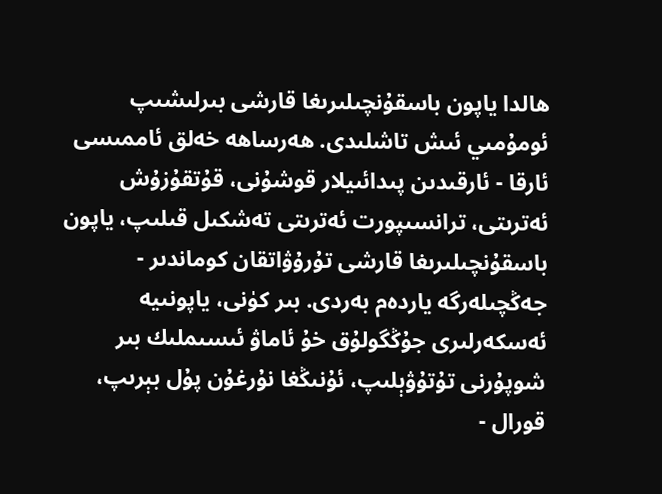ھالدا ياپون باسقۇنچىلىرىغا قارشى بىرلىشىپ ئومۇمىي ئىش تاشلىدى. ھەرساھە خەلق ئاممىسى ئارقا - ئارقىدىن پىدائىيلار قوشۇنى، قۇتقۇزۇش ئەترىتى، ترانسىپورت ئەترىتى تەشكىل قىلىپ، ياپون باسقۇنچىلىرىغا قارشى تۇرۇۋاتقان كوماندىر - جەڭچىلەرگە ياردەم بەردى. بىر كۈنى، ياپونىيە ئەسكەرلىرى جۇڭگولۇق خۇ ئاماۋ ئىسىملىك بىر شوپۇرنى تۇتۇۋېلىپ، ئۇنىڭغا نۇرغۇن پۇل بېرىپ، قورال -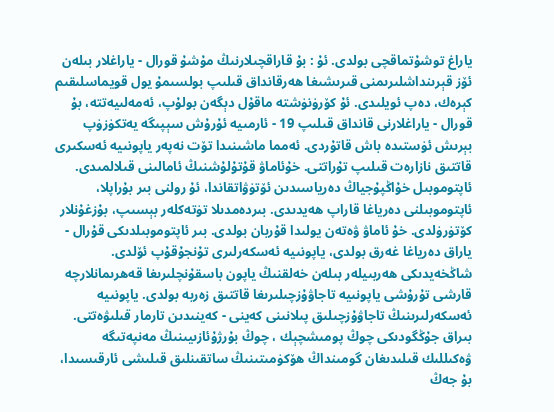ياراغ توشۇتماقچى بولدى. ئۇ : بۇ قاراقچىلارنىڭ مۇشۇ قورال - ياراغلار بىلەن ئۆز قېرىنداشلىرىمنى قىرىشىغا ھەرقانداق قىلىپ بولسىمۇ يول قويماسلىقىم كېرەك، دەپ ئويلىدى. ئۇ كۆرۈنۈشتە ماقۇل دېگەن بولۇپ، ئەمەلىيەتتە، بۇ قورال - ياراغلارنى قانداق قىلىپ 19 - ئارمىيە ئۇرۇش سېپىگە يەتكۈزۈپ بېرىش ئۈستىدە باش قاتۇردى. ئەمما ماشىنىدا تۆت نەپەر ياپونىيە ئەسكىرى قاتتىق نازارەت قىلىپ تۇراتتى. خۇئاماۋ قۇتۇلۇشنىڭ ئامالىنى قىلالمىدى. ئاپتوموبىل خۇاڭپۇجياڭ دەرياسىدىن ئۆتۈۋاتقاندا، ئۇ رولنى بىر بۇراپلا، ئاپتوموبىلنى دەرياغا قاراپ ھەيدىدى. بىردەمدىلا تۈتەكلەر بېسىپ، بۇزغۇنلار كۆتۈرۈلدى. خۇ ئاماۋ ۋەتەن يولىدا قۇربان بولدى. بىر ئاپتوموبىلدىكى قۇرال - ياراق دەرياغا غەرق بولدى، ياپونىيە ئەسكەرلىرى تۇنجۇقۇپ ئۆلدى. شاڭخەيدىكى ھەربىيلەر بىلەن خەلقنىڭ ياپون باسقۇنچلىرىغا قەھرىمانلارچە قارشى تۇرۇشى ياپونىيە تاجاۋۇزچىلىرىغا قاتتىق زەربە بولدى. ياپونىيە ئەسكەرلىرىنىڭ تاجاۋۇزچىلىق پىلانىنى كەينى - كەينىدىن تارمار قىلىۋەتتى. بىراق جۇڭگودىكى چوڭ پومىشچېك ، چوڭ بۇرژۇئازىيىنىڭ مەنپەتىگە ۋەكىللىك قىلىدىغان گومىنداڭ ھۆكۈمىتىنىڭ ساتقىنلىق قىلىشى ئارقىسىدا، بۇ جەڭ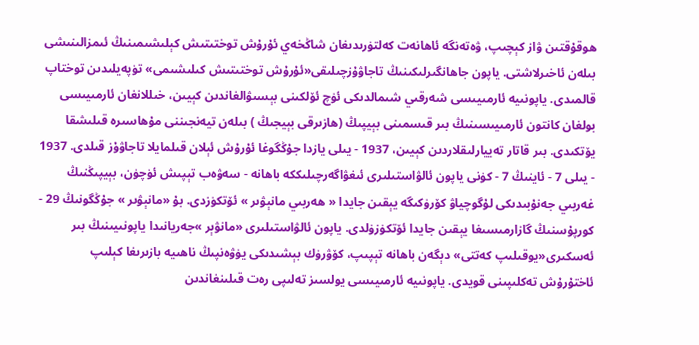ھوقۇقتىن ۋاز كېچىپ، ۋەتەنگە ئاھانەت كەلتۈرىدىغان شاڭخەي ئۇرۇش توختىتىش كېلىشىمىنىڭ ئىمزالىنىشى بىلەن ئاخىرلاشتى. ياپون جاھانگىرلىكىنىڭ تاجاۋۇزچىلىقى«ئۇرۇش توختىتىش كىلىشىمى» تۈپەيلىدىن توختاپ قالمىدى. ياپونىيە ئارمىيىسى شەرقىي شىمالدىكى ئۈچ ئۆلكىنى بېسىۋالغاندىن كېيىن، خىللانغان ئارمىيىسى بولغان كانتون ئارمىيىسىنىڭ بىر قىسمىنى بېيپىڭ (ھازىرقى بېيجىڭ ) بىلەن تيەنجىننى مۇھاسىرە قىلىشقا يۆتكىدى. بىر قاتار تەييارلىقلاردىن كېيىن، 1937 - يىلى يازدا جۇڭگوغا ئۇرۇش ئېلان قىلمايلا تاجاۋۇز قىلدى. 1937 - يىلى 7 - ئاينىڭ 7 - كۈنى ياپون ئالۋاستىلىرى ئىغۋاگەرچىلىككە باھانە - سەۋەب تېپىش ئۈچۈن، بېيپىڭنىڭ غەربىي جەنۇبىدىكى لۇگوچياۋ كۆرۈكىگە يېقىن جايدا « ھەربىي مانېۋىر » ئۆتكۈزدى. بۇ «مانېۋىر » جۇڭگونىڭ 29 - كورپۇسنىڭ گازارمىسىغا يېقىن جايدا ئۆتكۈزۈلدى. ياپون ئالۋاستىلىرى «مانۋېر »جەريانىدا ياپونىيىنىڭ بىر ئەسكىرى«يوقىلىپ كەتتى» دېگەن باھانە تېپىپ، كۆۋرۈك بېشىدىكى يۈۋەنپىڭ ناھىيە بازىرىغا كېلىپ ئاختۇرۇش تەكلىپىنى قويدى. ياپونىيە ئارمىيىسى يولسىز تەلىپى رەت قىلىنغاندىن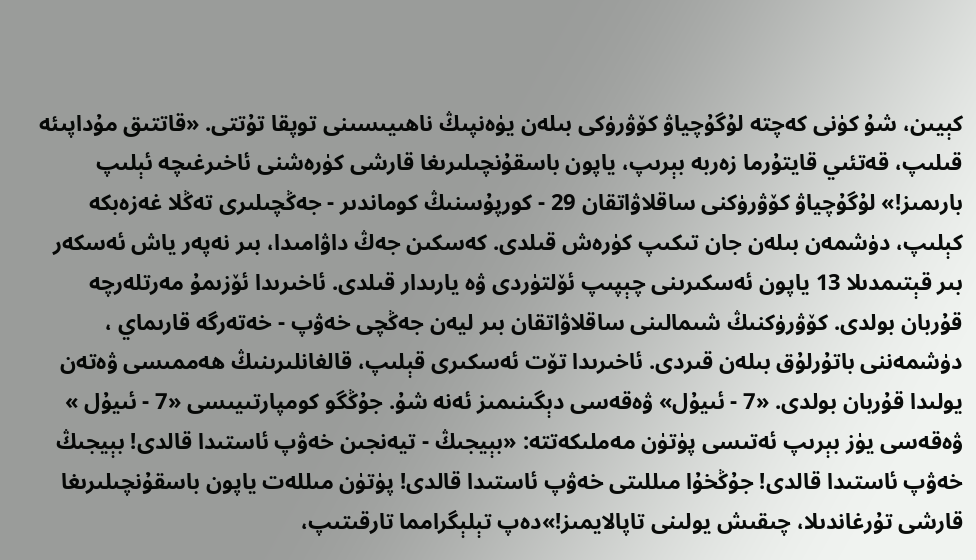كېيىن، شۇ كۈنى كەچتە لۇگۇچياۋ كۆۋرۈكى بىلەن يۈەنپىڭ ناھىيىسىنى توپقا تۇتتى. «قاتتىق مۇداپىئە قىلىپ، قەتئىي قايتۇرما زەربە بېرىپ، ياپون باسقۇنچىلىرىغا قارشى كۈرەشنى ئاخىرغىچە ئېلىپ بارىمىز!» لۇگۇچياۋ كۆۋرۈكنى ساقلاۋاتقان 29 - كورپۇسنىڭ كوماندىر - جەڭچىلىرى تەڭلا غەزەبكە كېلىپ، دۈشمەن بىلەن جان تىكىپ كۈرەش قىلدى. كەسكىن جەڭ داۋامىدا، بىر نەپەر ياش ئەسكەر بىر قېتىمدىلا 13 ياپون ئەسكىرىنى چېپىپ ئۆلتۈردى ۋە يارىدار قىلدى. ئاخىرىدا ئۆزىمۇ مەرتلەرچە قۇربان بولدى. كۆۋرۈكنىڭ شىمالىنى ساقلاۋاتقان بىر ليەن جەڭچى خەۋپ - خەتەرگە قارىماي ، دۈشمەننى باتۇرلۇق بىلەن قىردى. ئاخىرىدا تۆت ئەسكىرى قېلىپ، قالغانلىرىنىڭ ھەممىسى ۋەتەن يولىدا قۇربان بولدى. «7 - ئىيۇل» ۋەقەسى دېگىنىمىز ئەنە شۇ. جۇڭگو كومپارتىيىسى «7 - ئىيۇل » ۋەقەسى يۈز بېرىپ ئەتىسى پۈتۈن مەملىكەتتە: «بېيجىڭ - تيەنجىن خەۋپ ئاستىدا قالدى! بېيجىڭ خەۋپ ئاستىدا قالدى! جۇڭخۇا مىللىتى خەۋپ ئاستىدا قالدى! پۈتۈن مىللەت ياپون باسقۇنچىلىرىغا قارشى تۇرغاندىلا، چىقىش يولىنى تاپالايمىز!»دەپ تېلېگرامما تارقىتىپ،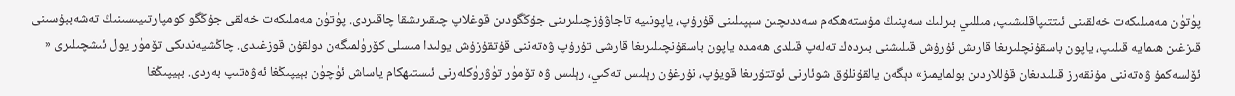پۈتۈن مەمىلىكەت خەلقىنى ئىتتىپاقلىشىپ، مىللىي بىرلىك سەپنىڭ مۇستەھكەم سەددىچىن سېپىلىنى قۇرۇپ، ياپونىيە تاجاۋۇزچىلىرىنى جۇڭگودىن قوغلاپ چىقىرىشقا چاقىردى. پۈتۈن مەملىكەت خەلقى جۇڭگو كومپارتىيىسىنىڭ تەشەببۇسىنى قىزغىن ھىمايە قىلىپ، ياپون باسقۇنچلىرىغا قارىش ئۇرۇش قىلىشنى بىردەك تەلەپ قىلدى ھەمدە ياپون باسقۇنچىلىرىغا قارشى تۇرۇپ ۋەتەننى قۇتقۇزۇش يولىدا مىسلى كۆرۈلمىگەن دولقۇن قوزغىدى. چاڭشيەندىكى تۆمۈر يول ئىشچىلىرى « ئۆلسەكمۇ ۋەتەننى مۇنقەرز قىلىدىغان قۇللاردىن بولمايمىز» دېگەن يالقۇنلۇق شوئارنى ئوتتۇرىغا قويۇپ، نۇرغۇن رېلىس تەكىي، رېلىس ۋە تۆمۈر تۈۋرۈكلەرنى ئىستىھكام ياساش ئۈچۈن بېيپىڭغا ئەۋەتىپ بەردى. بېيپىڭغا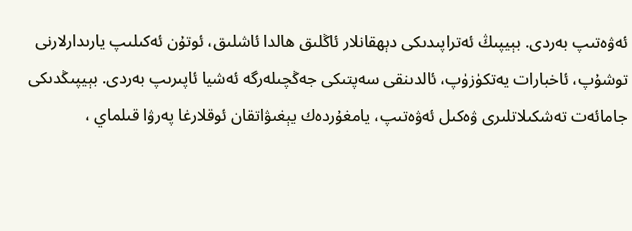ئەۋەتىپ بەردى. بېيپىڭ ئەتراپىدىكى دېھقانلار ئاڭلىق ھالدا ئاشلىق، ئوتۇن ئەكىلىپ يارىدارلارنى توشۇپ، ئاخبارات يەتكۈزۈپ، ئالدىنقى سەپتىكى جەڭچىلەرگە ئەشيا ئاپىرىپ بەردى. بېيپىڭدىكى جامائەت تەشكىلاتلىرى ۋەكىل ئەۋەتىپ، يامغۇردەك يېغىۋاتقان ئوقلارغا پەرۋا قىلماي ،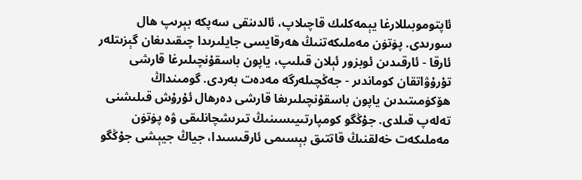ئاپتوموبىللارغا يېمەكلىك قاچىلاپ، ئالدىنقى سەپكە بېرىپ ھال سورىدى. پۈتۈن مەملىكەتنىڭ ھەرقايسى جايلىرىدا چىقىدىغان گېزىتلەر ئارقا - ئارقىدىن ئوبزور ئېلان قىلىپ، ياپون باسقۇنچىلىرغا قارشى تۇرۇۋاتقان كوماندىر - جەڭچىلەرگە مەدەت بەردى. گومىنداڭ ھۆكۈمىتىدىن ياپون باسقۇنچىلىرىغا قارشى دەرھال ئۇرۇش قىلىشنى تەلەپ قىلدى. جۇڭگو كومپارتىيىسىنىڭ تىرىشچانلىقى ۋە پۈتۈن مەملىكەت خەلقنىڭ قاتتىق بېسىمى ئارقىسىدا، جياڭ جيېشى جۇڭگو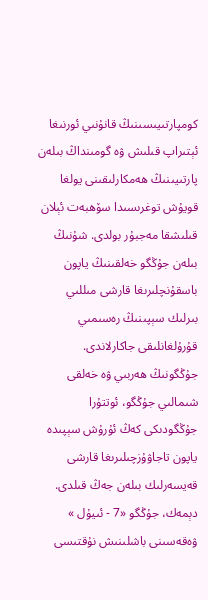كومپارتىيىسىنىڭ قانۇنىي ئورنىغا ئېتىراپ قىلىش ۋە گومىنداڭ بىلەن پارتىيىنىڭ ھەمكارلىقىنى يولغا قويۇش توغرىسىدا سۆھبەت ئېلان قىلىشقا مەجبۇر بولدى. شۇنىڭ بىلەن جۇڭگو خەلقىنىڭ ياپون باسقۇنچلىرىغا قارشى مىللىي بىرلىك سېپىنىڭ رەسىمىي قۇرۇلغانلىقى جاكارلاندى. جۇڭگونىڭ ھەربىي ۋە خەلقى شىمالىي جۇڭگو، ئوتتۇرا جۇڭگودىكى كەڭ ئۇرۇش سېپىدە ياپون تاجاۋۇزچىلىرىغا قارشى قەيسەرلىك بىلەن جەڭ قىلدى. دېمەك، جۇڭگو «7 - ئىيۇل » ۋەقەسىنى باشلىنىش نۇقتىسى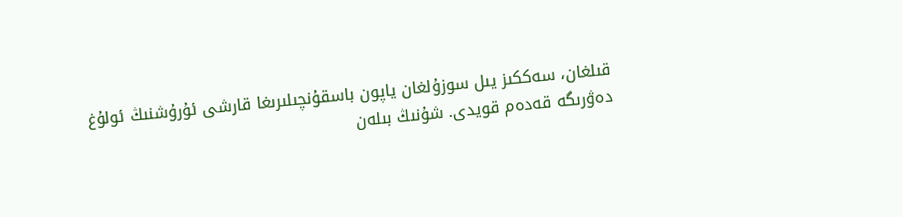قىلغان، سەككىز يىل سوزۇلغان ياپون باسقۇنچىلىرىغا قارشى ئۇرۇشنىڭ ئولۇغ دەۋرىگە قەدەم قويدى. شۇنىڭ بىلەن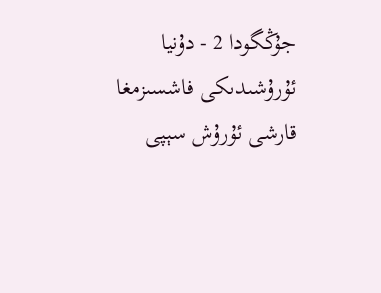جۇڭگودا 2 - دۇنيا ئۇرۇشىدىكى فاشسىزمغا قارشى ئۇرۇش سېپى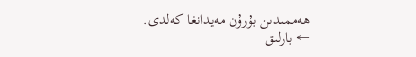ھەممىدىن بۇرۇن مەيدانغا كەلدى.
← بارلىق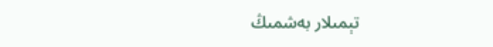تېمىلار بەشمىڭ